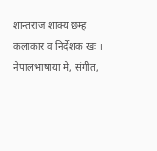शान्तराज शाक्य छम्ह कलाकार व निर्देशक खः । नेपालभाषाया मे, संगीत,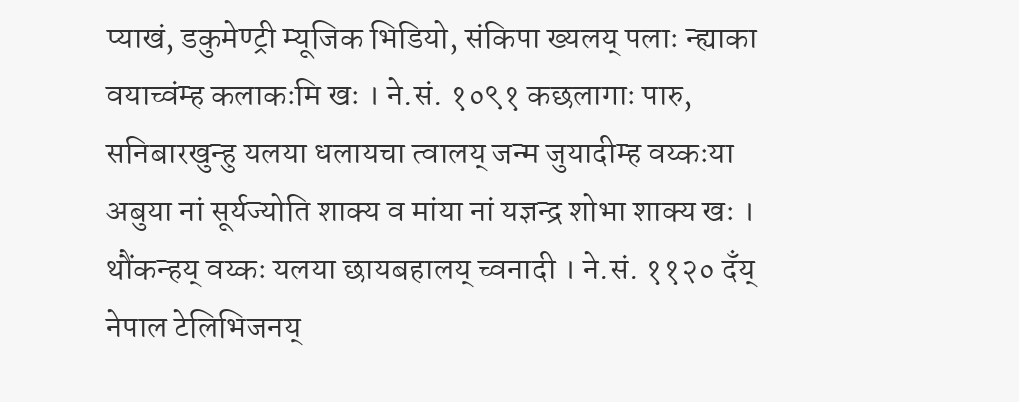प्याखं, डकुमेण्ट्री म्यूजिक भिडियो, संकिपा ख्यलय् पलाः न्ह्याका वयाच्वंम्ह कलाकःमि खः । ने.सं. १०९१ कछलागाः पारु, सनिबारखुन्हु यलया धलायचा त्वालय् जन्म जुयादीम्ह वय्कःया अबुया नां सूर्यज्योति शाक्य व मांया नां यज्ञन्द्र शोभा शाक्य खः । थौंकन्हय् वय्कः यलया छायबहालय् च्वनादी । ने.सं. ११२० दँय् नेपाल टेलिभिजनय्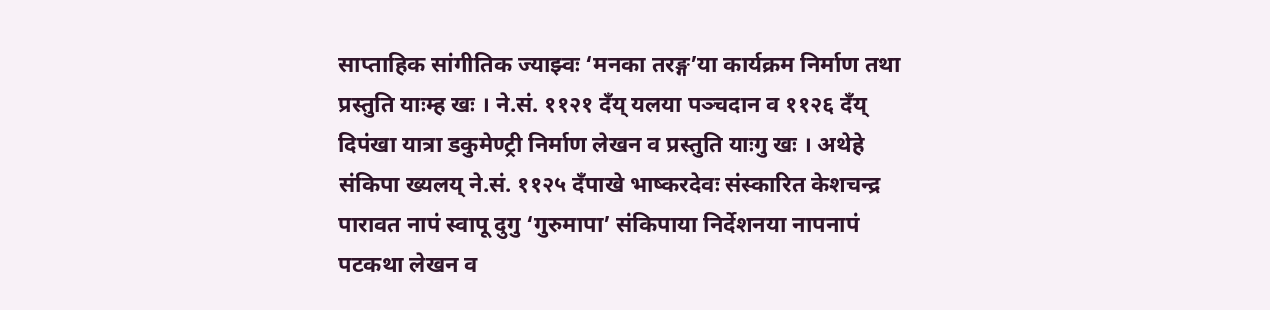साप्ताहिक सांगीतिक ज्याझ्वः ‘मनका तरङ्ग’या कार्यक्रम निर्माण तथा प्रस्तुति याःम्ह खः । ने.सं. ११२१ दँय् यलया पञ्चदान व ११२६ दँय् दिपंखा यात्रा डकुमेण्ट्री निर्माण लेखन व प्रस्तुति याःगु खः । अथेहे संकिपा ख्यलय् ने.सं. ११२५ दँपाखे भाष्करदेवः संस्कारित केशचन्द्र पारावत नापं स्वापू दुगु ‘गुरुमापा’ संकिपाया निर्देशनया नापनापं पटकथा लेखन व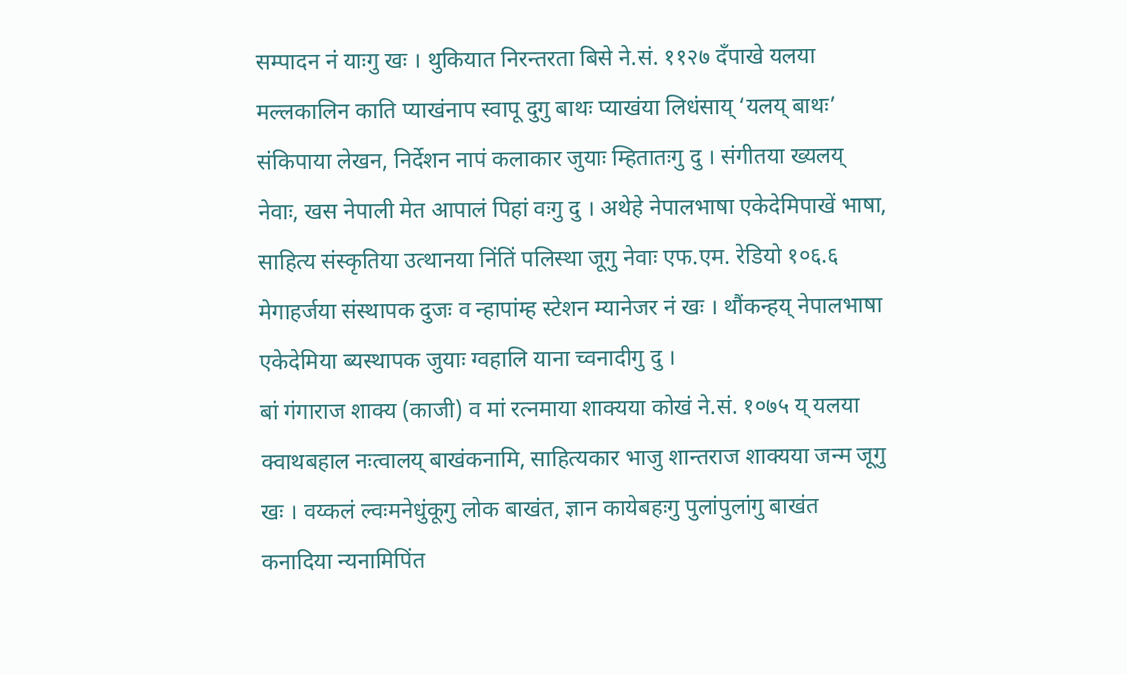सम्पादन नं याःगु खः । थुकियात निरन्तरता बिसे ने.सं. ११२७ दँपाखे यलया मल्लकालिन काति प्याखंनाप स्वापू दुगु बाथः प्याखंया लिधंसाय् ‘यलय् बाथः’ संकिपाया लेखन, निर्देशन नापं कलाकार जुयाः म्हितातःगु दु । संगीतया ख्यलय् नेवाः, खस नेपाली मेत आपालं पिहां वःगु दु । अथेहे नेपालभाषा एकेदेमिपाखें भाषा, साहित्य संस्कृतिया उत्थानया निंतिं पलिस्था जूगु नेवाः एफ.एम. रेडियो १०६.६ मेगाहर्जया संस्थापक दुजः व न्हापांम्ह स्टेशन म्यानेजर नं खः । थौंकन्हय् नेपालभाषा एकेदेमिया ब्यस्थापक जुयाः ग्वहालि याना च्वनादीगु दु ।
बां गंगाराज शाक्य (काजी) व मां रत्नमाया शाक्यया कोखं ने.सं. १०७५ य् यलया क्वाथबहाल नःत्वालय् बाखंकनामि, साहित्यकार भाजु शान्तराज शाक्यया जन्म जूगु खः । वय्कलं ल्वःमनेधुंकूगु लोक बाखंत, ज्ञान कायेबहःगु पुलांपुलांगु बाखंत कनादिया न्यनामिपिंत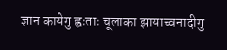ज्ञान कायेगु ह्वःताः चूलाका झायाच्वनादीगु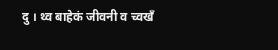दु । थ्व बाहेकं जीवनी व च्वखँ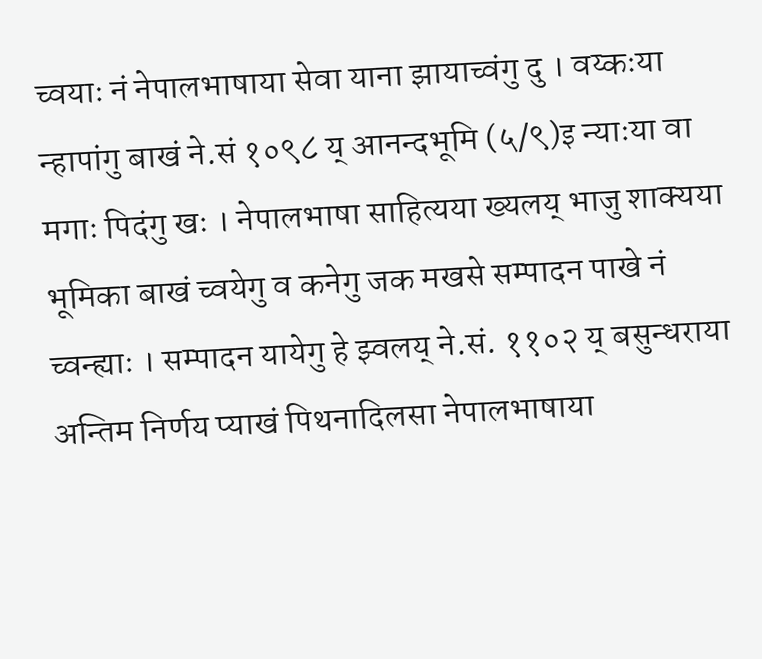च्वयाः नं नेपालभाषाया सेवा याना झायाच्वंगु दु । वय्कःया न्हापांगु बाखं ने.सं १०९८ य् आनन्दभूमि (५/९)इ न्याःया वा मगाः पिदंगु खः । नेपालभाषा साहित्यया ख्यलय् भाजु शाक्यया भूमिका बाखं च्वयेगु व कनेगु जक मखसे सम्पादन पाखे नं च्वन्ह्याः । सम्पादन यायेगु हे झ्वलय् ने.सं. ११०२ य् बसुन्धराया अन्तिम निर्णय प्याखं पिथनादिलसा नेपालभाषाया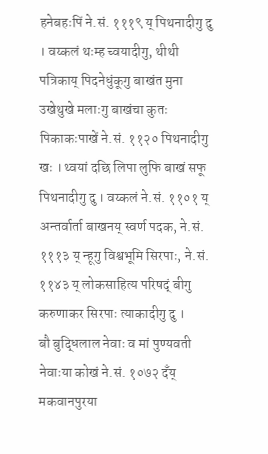हनेबहःपिं ने.सं. १११९ य् पिथनादीगु दु । वय्कलं थःम्ह च्वयादीगु, थीथी पत्रिकाय् पिदनेधुंकूगु बाखंत मुना उखेथुखे मलाःगु बाखंचा कुतः पिकाकःपाखें ने.सं. ११२० पिथनादीगु खः । थ्वयां दछि लिपा लुफि बाखं सफू पिथनादीगु दु । वय्कलं ने.सं. ११०१ य् अन्तर्वार्ता बाखनय् स्वर्ण पदक, ने.सं. १११३ य् न्हूगु विश्वभूमि सिरपाः, ने.सं. ११४३ य् लोकसाहित्य परिषद्ं बीगु करुणाकर सिरपाः त्याकादीगु दु ।
बौ बुद्धिलाल नेवाः व मां पुण्यवती नेवाःया कोखं ने.सं. १०७२ दँय् मकवानपुरया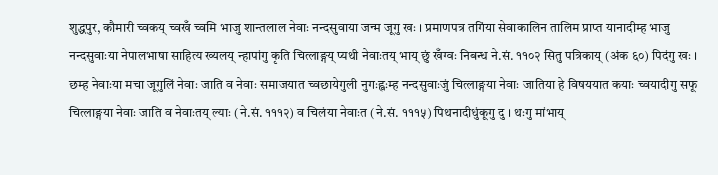शुद्धपुर, कौमारी च्वकय् च्वखँ च्वमि भाजु शान्तलाल नेवाः नन्दसुवाया जन्म जूगु खः । प्रमाणपत्र तगिंया सेवाकालिन तालिम प्राप्त यानादीम्ह भाजु नन्दसुवाःया नेपालभाषा साहित्य ख्यलय् न्हापांगु कृति चित्लाङ्गय् प्यथी नेवाःतय् भाय् छुं खँग्वः निबन्ध ने.सं. ११०२ सितु पत्रिकाय् (अंक ६०) पिदंगु खः । छम्ह नेवाःया मचा जूगुलिं नेवाः जाति व नेवाः समाजयात च्वछायेगुली नुगःह्वःम्ह नन्दसुवाःजुं चित्लाङ्गया नेवाः जातिया हे विषययात कयाः च्वयादीगु सफू चित्लाङ्गया नेवाः जाति व नेवाःतय् ल्याः (ने.सं. १११२) व चिलंया नेवाःत (ने.सं. १११५) पिथनादीधुंकूगु दु । थःगु मांभाय्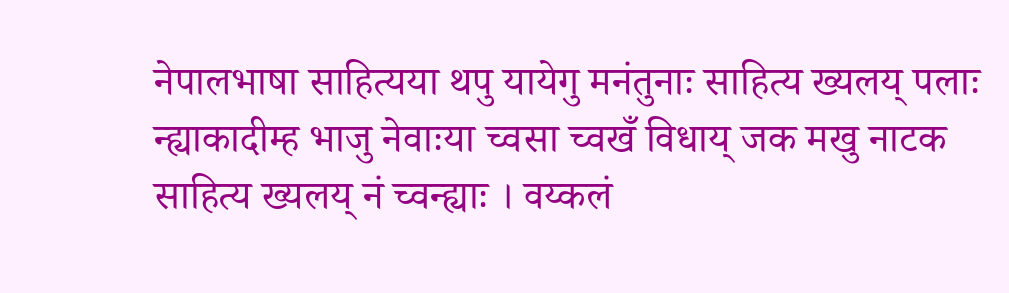नेपालभाषा साहित्यया थपु यायेगु मनंतुनाः साहित्य ख्यलय् पलाः न्ह्याकादीम्ह भाजु नेवाःया च्वसा च्वखँ विधाय् जक मखु नाटक साहित्य ख्यलय् नं च्वन्ह्याः । वय्कलं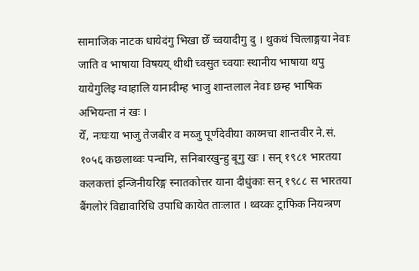सामाजिक नाटक धायेदंगु भिखा छेँ च्वयादीगु दु । थुकथं चित्लाङ्गया नेवाः जाति व भाषाया विषयय् थीथी च्वसुत च्वयाः स्थानीय भाषाया थपु यायेगुलिइ ग्वाहालि यानादीम्ह भाजु शान्तलाल नेवाः छम्ह भाषिक अभियन्ता नं खः ।
येँ, नःघःया भाजु तेजबीर व मय्जु पूर्णदेवीया काय्मचा शान्तवीर ने.सं. १०५६ कछलाथ्वः पन्चमि, सनिबारखुन्हु बूगु खः । सन् १९८१ भारतया कलकत्तां इन्जिनीयरिङ्ग स्नातकोत्तर याना दीधुंकाः सन् १९८८ स भारतया बैंगलोरं विद्यावारिधि उपाधि कायेत ताःलात । थ्वय्कः ट्राफिक नियन्त्रण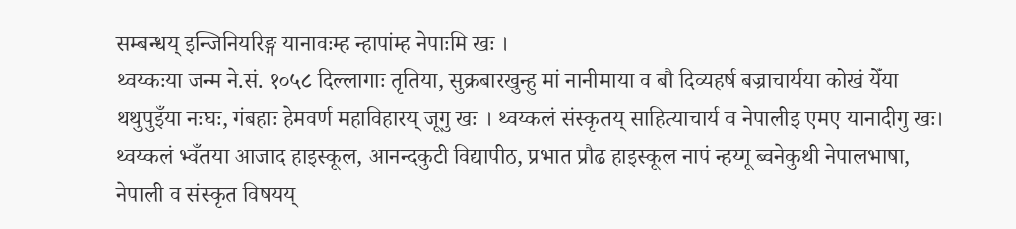सम्बन्धय् इन्जिनियरिङ्ग यानावःम्ह न्हापांम्ह नेपाःमि खः ।
थ्वय्कःया जन्म ने.सं. १०५८ दिल्लागाः तृतिया, सुक्रबारखुन्हु मां नानीमाया व बौ दिव्यहर्ष बज्राचार्यया कोखं येँया थथुपुइँया नःघः, गंबहाः हेमवर्ण महाविहारय् जूगु खः । थ्वय्कलं संस्कृतय् साहित्याचार्य व नेपालीइ एमए यानादीगु खः। थ्वय्कलं भ्वँतया आजाद हाइस्कूल, आनन्दकुटी विद्यापीठ, प्रभात प्रौढ हाइस्कूल नापं न्हय्गू ब्वनेकुथी नेपालभाषा, नेपाली व संस्कृत विषयय्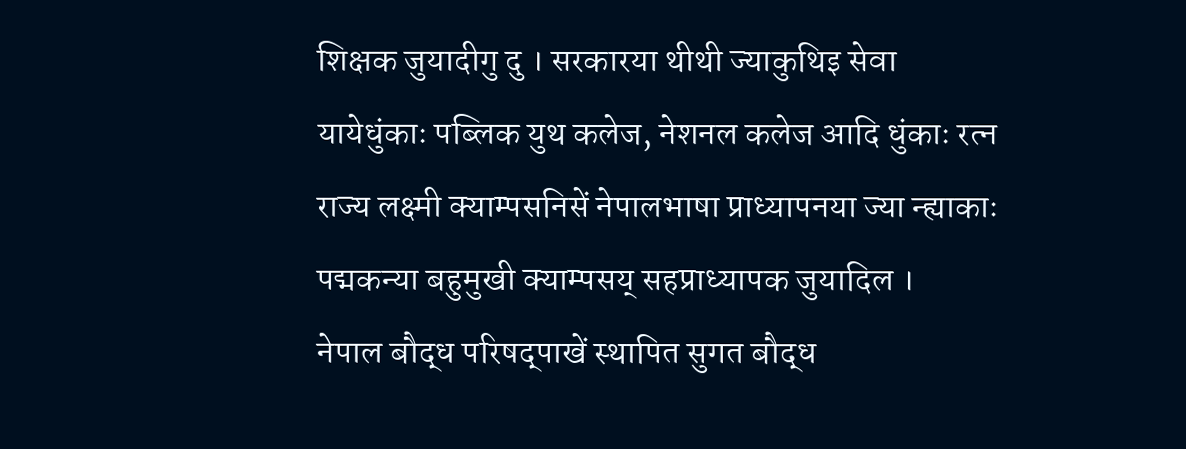शिक्षक जुयादीगु दु । सरकारया थीथी ज्याकुथिइ सेवा यायेधुंकाः पब्लिक युथ कलेज, नेशनल कलेज आदि धुंकाः रत्न राज्य लक्ष्मी क्याम्पसनिसें नेपालभाषा प्राध्यापनया ज्या न्ह्याकाः पद्मकन्या बहुमुखी क्याम्पसय् सहप्राध्यापक जुयादिल ।
नेपाल बौद्ध परिषद्पाखें स्थापित सुगत बौद्ध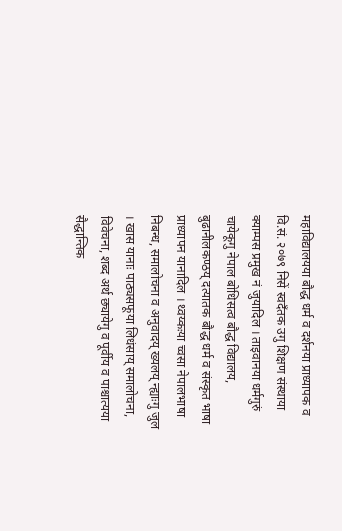महाविद्यालयया बौद्ध धर्म व दर्शनया प्राध्यापक व वि.सं. २०७९ निसें स्वदँतक उगु शिक्षण संस्थाया क्याम्पस प्रमुख नं जुयादिल । ताइवानया धर्मगुरुं चायेकूगु नेपाल बोधिसत्व बौद्ध विद्यालय, बुढानीलकण्ठय् दत्यातक बौद्ध धर्म व संस्कृत भाषा प्राध्यापन यानादिल । थ्वय्कःया च्वसा नेपालभाषा निबन्ध, समालोचना व अनुवादय् ख्यलय् न्ह्याःगु जुल । खास यानाः पाठ्यसफूया लिधंसाय् समालोचना, विवेचना, शब्द अर्थ छ्यायेगु व पूर्वीय व पाश्चात्यया सैद्धान्तिक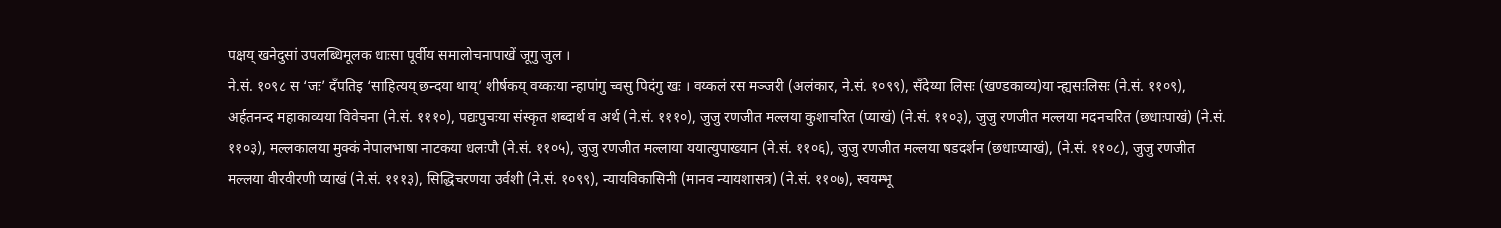पक्षय् खनेदुसां उपलब्धिमूलक धाःसा पूर्वीय समालोचनापाखें जूगु जुल ।
ने.सं. १०९८ स ‘जः’ दँपतिइ ‘साहित्यय् छन्दया थाय्’ शीर्षकय् वय्कःया न्हापांगु च्वसु पिदंगु खः । वय्कलं रस मञ्जरी (अलंकार, ने.सं. १०९९), सँदेय्या लिसः (खण्डकाव्य)या न्ह्यसःलिसः (ने.सं. ११०९), अर्हतनन्द महाकाव्यया विवेचना (ने.सं. १११०), पद्यःपुचःया संस्कृत शब्दार्थ व अर्थ (ने.सं. १११०), जुजु रणजीत मल्लया कुशाचरित (प्याखं) (ने.सं. ११०३), जुजु रणजीत मल्लया मदनचरित (छधाःपाखं) (ने.सं. ११०३), मल्लकालया मुक्कं नेपालभाषा नाटकया धलःपौ (ने.सं. ११०५), जुजु रणजीत मल्लाया ययात्युपाख्यान (ने.सं. ११०६), जुजु रणजीत मल्लया षडदर्शन (छधाःप्याखं), (ने.सं. ११०८), जुजु रणजीत मल्लया वीरवीरणी प्याखं (ने.सं. १११३), सिद्धिचरणया उर्वशी (ने.सं. १०९९), न्यायविकासिनी (मानव न्यायशासत्र) (ने.सं. ११०७), स्वयम्भू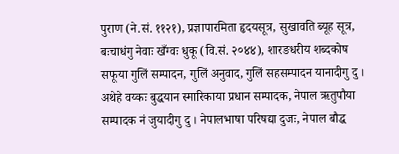पुराण (ने.सं. ११२१), प्रज्ञापारमिता हृदयसूत्र, सुखावति ब्यूह सूत्र, बःचाधंगु नेवाः खँग्वः धुकू (वि.सं. २०४४), शारङधरीय शब्दकोष सफूया गुलिं सम्पादन, गुलिं अनुवाद, गुलिं सहसम्पादन यानादीगु दु । अथेहे वय्कः बुद्धयान स्मारिकाया प्रधान सम्पादक, नेपाल ऋतुपौया सम्पादक नं जुयादीगु दु । नेपालभाषा परिषद्या दुजः, नेपाल बौद्ध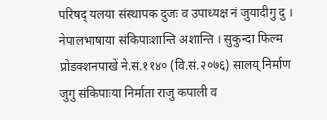परिषद् यलया संस्थापक दुजः व उपाध्यक्ष नं जुयादीगु दु ।
नेपालभाषाया संकिपाःशान्ति अशान्ति । सुकुन्दा फिल्म प्रोडक्शनपाखें ने.सं.११४० (वि.सं.२०७६) सालय् निर्माण जुगु संकिपाःया निर्माता राजु कपाली व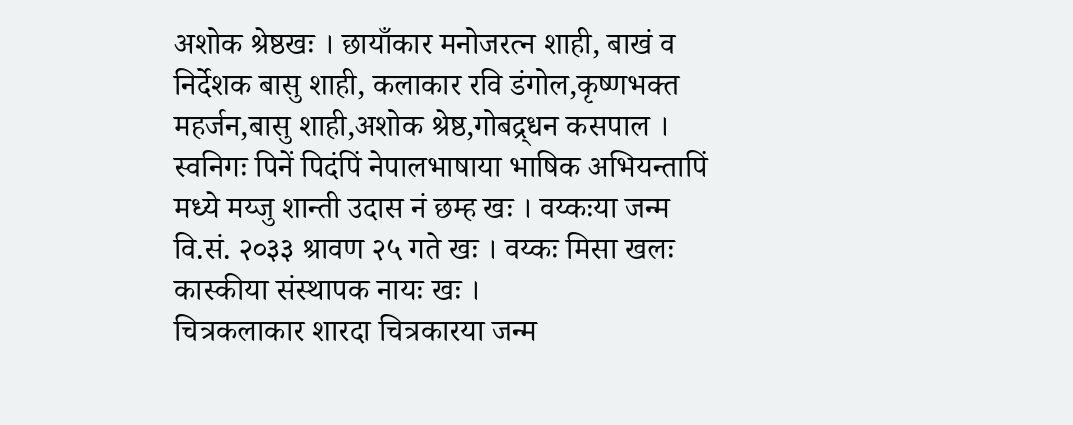अशोक श्रेष्ठखः । छायाँकार मनोजरत्न शाही, बाखं व निर्देशक बासु शाही, कलाकार रवि डंगोल,कृष्णभक्त महर्जन,बासु शाही,अशोक श्रेष्ठ,गोबद्र्धन कसपाल ।
स्वनिगः पिनें पिदंपिं नेपालभाषाया भाषिक अभियन्तापिं मध्ये मय्जु शान्ती उदास नं छम्ह खः । वय्कःया जन्म वि.सं. २०३३ श्रावण २५ गते खः । वय्कः मिसा खलः कास्कीया संस्थापक नायः खः ।
चित्रकलाकार शारदा चित्रकारया जन्म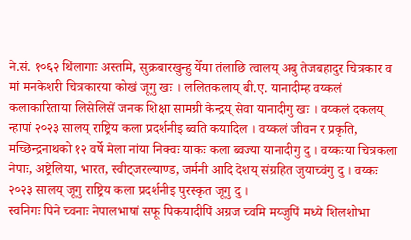ने.सं. १०६२ थिंलागाः अस्तमि, सुक्रबारखुन्हु येँया तंलाछि त्वालय् अबु तेजबहादुर चित्रकार व मां मनकेशरी चित्रकारया कोखं जूगु खः । ललितकलाय् बी.ए. यानादीम्ह वय्कलं कलाकारिताया लिसेलिसें जनक शिक्षा सामग्री केन्द्रय् सेवा यानादीगु खः । वय्कलं दकलय् न्हापां २०२३ सालय् राष्ट्रिय कला प्रदर्शनीइ ब्वति कयादिल । वय्कलं जीवन र प्रकृति, मच्छिन्द्रनाथको १२ वर्षे मेला नांया निक्वः याकः कला ब्वज्या यानादीगु दु । वय्कःया चित्रकला नेपाः, अष्ट्रेलिया, भारत, स्वीट्जरल्याण्ड, जर्मनी आदि देशय् संग्रहित जुयाच्वंगु दु । वय्कः २०२३ सालय् जूगु राष्ट्रिय कला प्रदर्शनीइ पुरस्कृत जूगु दु ।
स्वनिगः पिने च्वनाः नेपालभाषां सफू पिकयादीपिं अग्रज च्वमि मय्जुपिं मध्ये शिलशोभा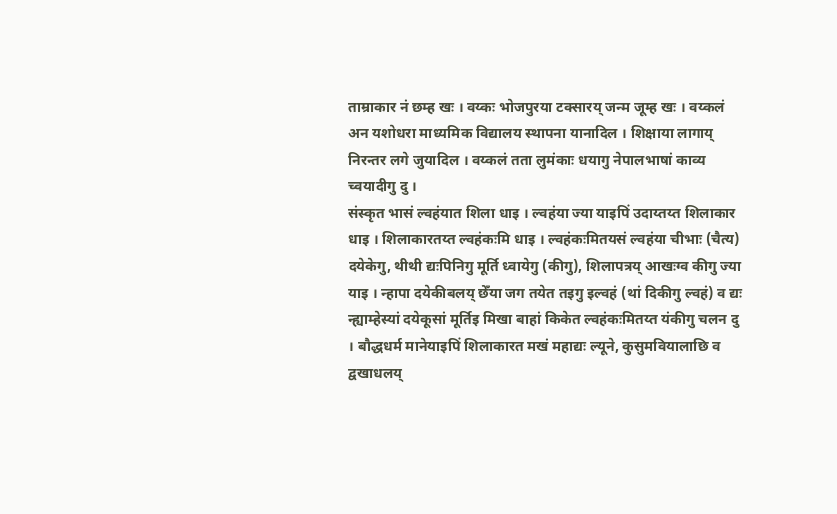ताम्राकार नं छम्ह खः । वय्कः भोजपुरया टक्सारय् जन्म जूम्ह खः । वय्कलं अन यशोधरा माध्यमिक विद्यालय स्थापना यानादिल । शिक्षाया लागाय् निरन्तर लगे जुयादिल । वय्कलं तता लुमंकाः धयागु नेपालभाषां काव्य च्वयादीगु दु ।
संस्कृत भासं ल्वहंयात शिला धाइ । ल्वहंया ज्या याइपिं उदाय्तय्त शिलाकार धाइ । शिलाकारतय्त ल्वहंकःमि धाइ । ल्वहंकःमितयसं ल्वहंया चीभाः (चैत्य) दयेकेगु, थीथी द्यःपिनिगु मूर्ति ध्वायेगु (कीगु), शिलापत्रय् आखःग्व कीगु ज्या याइ । न्हापा दयेकीबलय् छेँया जग तयेत तइगु इल्वहं (थां दिकीगु ल्वहं) व द्यः न्ह्याम्हेस्यां दयेकूसां मूर्तिइ मिखा बाहां किकेत ल्वहंकःमितय्त यंकीगु चलन दु । बौद्धधर्म मानेयाइपिं शिलाकारत मखं महाद्यः ल्यूने, कुसुमवियालाछि व द्वखाधलय्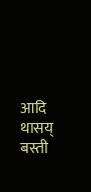आदि थासय् बस्ती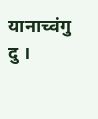यानाच्वंगु दु ।